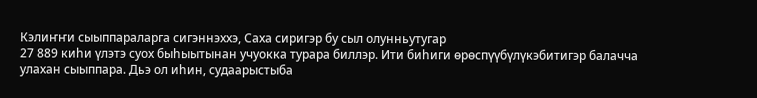Кэлиҥҥи сыыппараларга сигэннэххэ, Саха сиригэр бу сыл олунньутугар
27 889 киһи үлэтэ суох быһыытынан учуокка турара биллэр. Ити биһиги өрөспүүбүлүкэбитигэр балачча улахан сыыппара. Дьэ ол иһин, судаарыстыба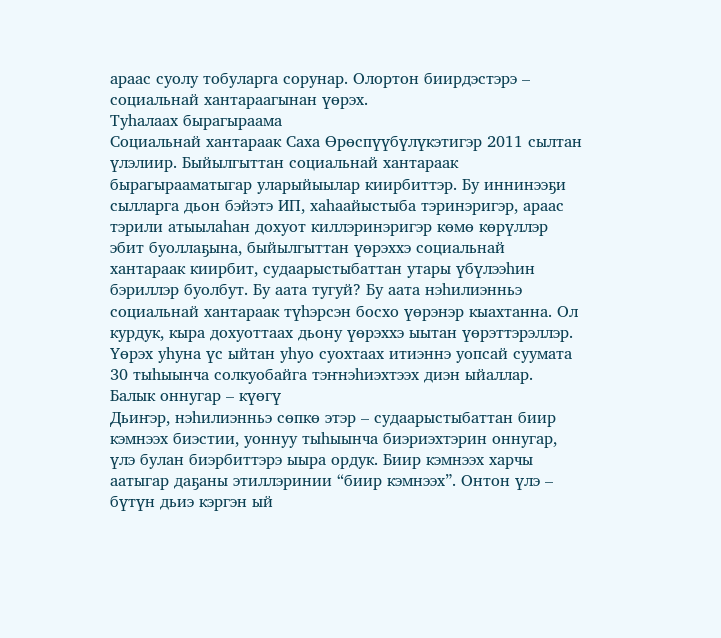араас суолу тобуларга сорунар. Олортон биирдэстэрэ – социальнай хантараагынан үөрэх.
Туһалаах бырагыраама
Социальнай хантараак Саха Өрөспүүбүлүкэтигэр 2011 сылтан үлэлиир. Быйылгыттан социальнай хантараак бырагырааматыгар уларыйыылар киирбиттэр. Бу иннинээҕи сылларга дьон бэйэтэ ИП, хаһаайыстыба тэринэригэр, араас тэрили атыылаһан дохуот киллэринэригэр көмө көрүллэр эбит буоллаҕына, быйылгыттан үөрэххэ социальнай хантараак киирбит, судаарыстыбаттан утары үбүлээһин бэриллэр буолбут. Бу аата тугуй? Бу аата нэһилиэнньэ социальнай хантараак түһэрсэн босхо үөрэнэр кыахтанна. Ол курдук, кыра дохуоттаах дьону үөрэххэ ыытан үөрэттэрэллэр. Үөрэх уһуна үс ыйтан уһуо суохтаах итиэннэ уопсай суумата 30 тыһыынча солкуобайга тэҥнэһиэхтээх диэн ыйаллар.
Балык оннугар – күөгү
Дьиҥэр, нэһилиэнньэ сөпкө этэр – судаарыстыбаттан биир кэмнээх биэстии, уоннуу тыһыынча биэриэхтэрин оннугар, үлэ булан биэрбиттэрэ ыыра ордук. Биир кэмнээх харчы аатыгар даҕаны этиллэринии “биир кэмнээх”. Онтон үлэ – бүтүн дьиэ кэргэн ый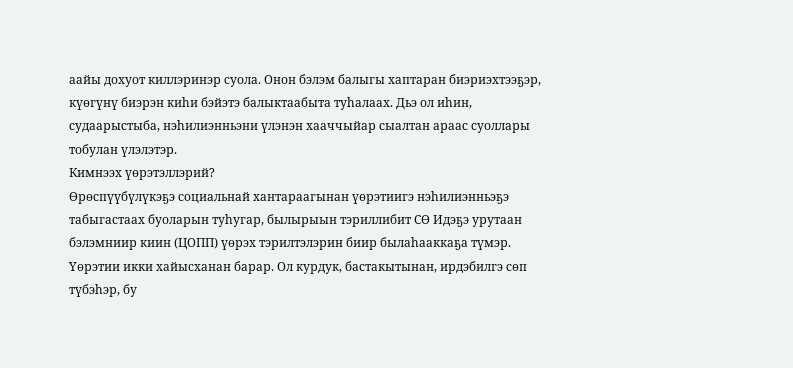аайы дохуот киллэринэр суола. Онон бэлэм балыгы хаптаран биэриэхтээҕэр, күөгүнү биэрэн киһи бэйэтэ балыктаабыта туһалаах. Дьэ ол иһин, судаарыстыба, нэһилиэнньэни үлэнэн хааччыйар сыалтан араас суоллары тобулан үлэлэтэр.
Кимнээх үөрэтэллэрий?
Өрөспүүбүлүкэҕэ социальнай хантараагынан үөрэтиигэ нэһилиэнньэҕэ табыгастаах буоларын туһугар, былырыын тэриллибит СӨ Идэҕэ урутаан бэлэмниир киин (ЦОПП) үөрэх тэрилтэлэрин биир былаһааккаҕа түмэр. Үөрэтии икки хайысханан барар. Ол курдук, бастакытынан, ирдэбилгэ сөп түбэһэр, бу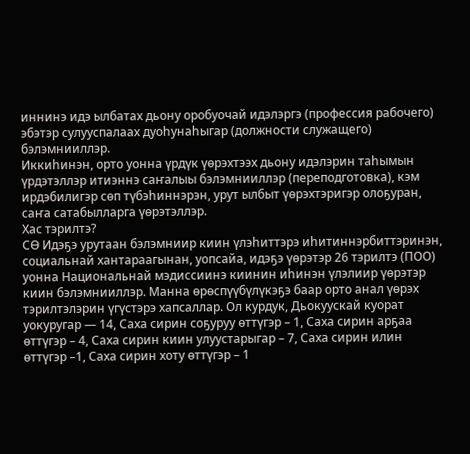иннинэ идэ ылбатах дьону оробуочай идэлэргэ (профессия рабочего) эбэтэр сулууспалаах дуоһунаһыгар (должности служащего) бэлэмнииллэр.
Иккиһинэн, орто уонна үрдүк үөрэхтээх дьону идэлэрин таһымын үрдэтэллэр итиэннэ саҥалыы бэлэмнииллэр (переподготовка), кэм ирдэбилигэр сөп түбэһиннэрэн, урут ылбыт үөрэхтэригэр олоҕуран, саҥа сатабылларга үөрэтэллэр.
Хас тэрилтэ?
СӨ Идэҕэ урутаан бэлэмниир киин үлэһиттэрэ иһитиннэрбиттэринэн, социальнай хантараагынан, уопсайа, идэҕэ үөрэтэр 26 тэрилтэ (ПОО) уонна Национальнай мэдиссиинэ киинин иһинэн үлэлиир үөрэтэр киин бэлэмнииллэр. Манна өрөспүүбүлүкэҕэ баар орто анал үөрэх тэрилтэлэрин үгүстэрэ хапсаллар. Ол курдук, Дьокуускай куорат уокуругар — 14, Саха сирин соҕуруу өттүгэр – 1, Саха сирин арҕаа өттүгэр – 4, Саха сирин киин улуустарыгар – 7, Саха сирин илин өттүгэр –1, Саха сирин хоту өттүгэр – 1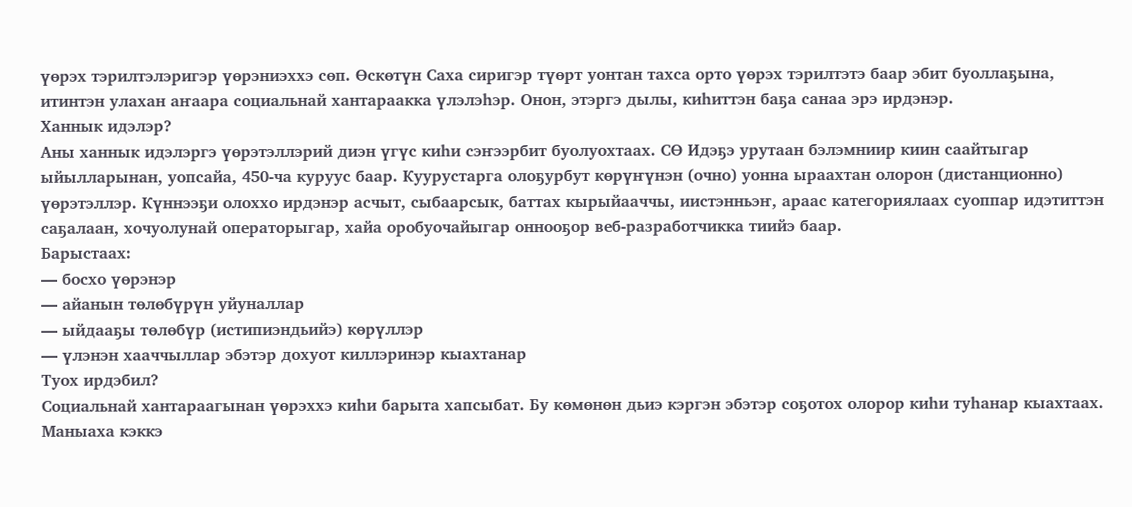үөрэх тэрилтэлэригэр үөрэниэххэ сөп. Өскөтүн Саха сиригэр түөрт уонтан тахса орто үөрэх тэрилтэтэ баар эбит буоллаҕына, итинтэн улахан аҥаара социальнай хантараакка үлэлэһэр. Онон, этэргэ дылы, киһиттэн баҕа санаа эрэ ирдэнэр.
Ханнык идэлэр?
Аны ханнык идэлэргэ үөрэтэллэрий диэн үгүс киһи сэҥээрбит буолуохтаах. СӨ Идэҕэ урутаан бэлэмниир киин саайтыгар ыйылларынан, уопсайа, 450-ча куруус баар. Куурустарга олоҕурбут көрүҥүнэн (очно) уонна ыраахтан олорон (дистанционно) үөрэтэллэр. Күннээҕи олоххо ирдэнэр асчыт, сыбаарсык, баттах кырыйааччы, иистэнньэҥ, араас категориялаах суоппар идэтиттэн саҕалаан, хочуолунай операторыгар, хайа оробуочайыгар оннооҕор веб-разработчикка тиийэ баар.
Барыстаах:
— босхо үөрэнэр
— айанын төлөбүрүн уйуналлар
— ыйдааҕы төлөбүр (истипиэндьийэ) көрүллэр
— үлэнэн хааччыллар эбэтэр дохуот киллэринэр кыахтанар
Туох ирдэбил?
Социальнай хантараагынан үөрэххэ киһи барыта хапсыбат. Бу көмөнөн дьиэ кэргэн эбэтэр соҕотох олорор киһи туһанар кыахтаах. Маныаха кэккэ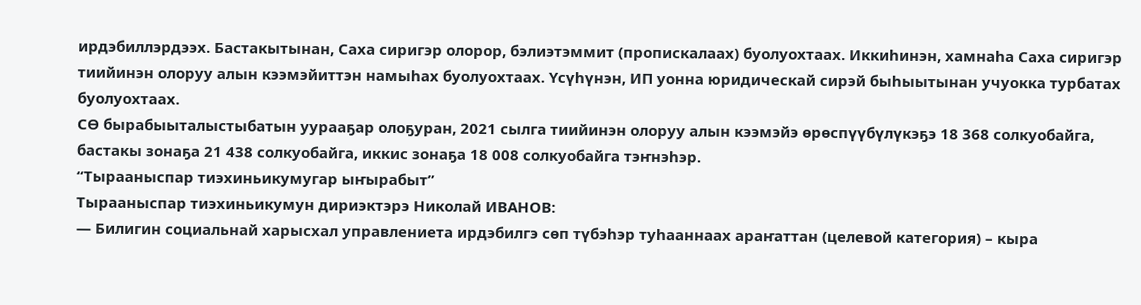ирдэбиллэрдээх. Бастакытынан, Саха сиригэр олорор, бэлиэтэммит (пропискалаах) буолуохтаах. Иккиһинэн, хамнаһа Саха сиригэр тиийинэн олоруу алын кээмэйиттэн намыһах буолуохтаах. Үсүһүнэн, ИП уонна юридическай сирэй быһыытынан учуокка турбатах буолуохтаах.
СӨ бырабыыталыстыбатын уурааҕар олоҕуран, 2021 сылга тиийинэн олоруу алын кээмэйэ өрөспүүбүлүкэҕэ 18 368 солкуобайга, бастакы зонаҕа 21 438 солкуобайга, иккис зонаҕа 18 008 солкуобайга тэҥнэһэр.
“Тырааныспар тиэхиньикумугар ыҥырабыт”
Тырааныспар тиэхиньикумун дириэктэрэ Николай ИВАНОВ:
— Билигин социальнай харысхал управлениета ирдэбилгэ сөп түбэһэр туһааннаах араҥаттан (целевой категория) – кыра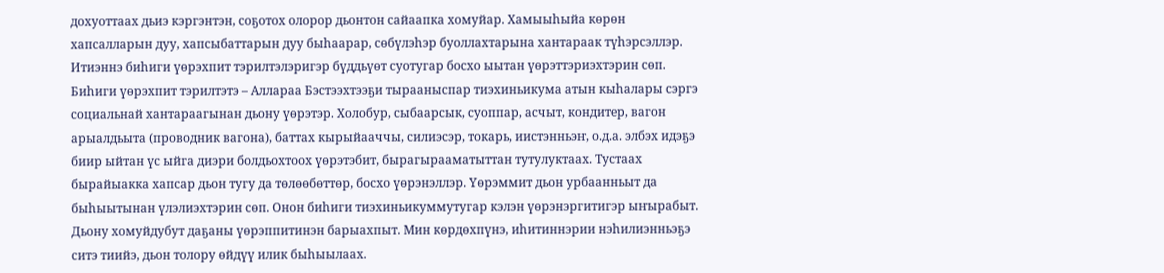дохуоттаах дьиэ кэргэнтэн, соҕотох олорор дьонтон сайаапка хомуйар. Хамыыһыйа көрөн хапсалларын дуу, хапсыбаттарын дуу быһаарар, сөбүлэһэр буоллахтарына хантараак түһэрсэллэр. Итиэннэ биһиги үөрэхпит тэрилтэлэригэр бүддьүөт суотугар босхо ыытан үөрэттэриэхтэрин сөп.
Биһиги үөрэхпит тэрилтэтэ – Аллараа Бэстээхтээҕи тырааныспар тиэхиньикума атын кыһалары сэргэ социальнай хантараагынан дьону үөрэтэр. Холобур, сыбаарсык, суоппар, асчыт, кондитер, вагон арыалдьыта (проводник вагона), баттах кырыйааччы, силиэсэр, токарь, иистэнньэҥ, о.д.а. элбэх идэҕэ биир ыйтан үс ыйга диэри болдьохтоох үөрэтэбит, бырагырааматыттан тутулуктаах. Тустаах бырайыакка хапсар дьон тугу да төлөөбөттөр, босхо үөрэнэллэр. Үөрэммит дьон урбаанньыт да быһыытынан үлэлиэхтэрин сөп. Онон биһиги тиэхиньикуммутугар кэлэн үөрэнэргитигэр ыҥырабыт.
Дьону хомуйдубут даҕаны үөрэппитинэн барыахпыт. Мин көрдөхпүнэ, иһитиннэрии нэһилиэнньэҕэ ситэ тиийэ, дьон толору өйдүү илик быһыылаах.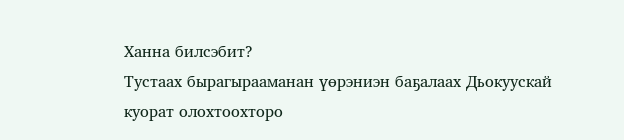Ханна билсэбит?
Тустаах бырагырааманан үөрэниэн баҕалаах Дьокуускай куорат олохтоохторо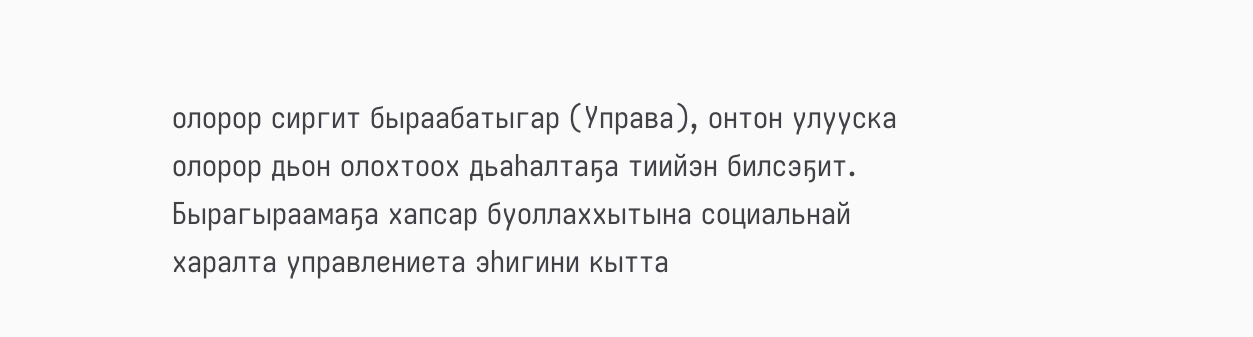олорор сиргит быраабатыгар (Управа), онтон улууска олорор дьон олохтоох дьаһалтаҕа тиийэн билсэҕит. Бырагыраамаҕа хапсар буоллаххытына социальнай харалта управлениета эһигини кытта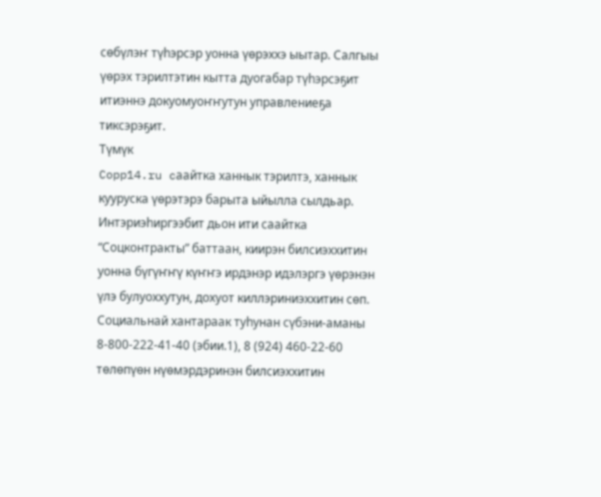сөбүлэҥ түһэрсэр уонна үөрэххэ ыытар. Салгыы үөрэх тэрилтэтин кытта дуогабар түһэрсэҕит итиэннэ докуомуоҥҥутун управлениеҕа тиксэрэҕит.
Түмүк
Copp14.ru cаайтка ханнык тэрилтэ, ханнык кууруска үөрэтэрэ барыта ыйылла сылдьар. Интэриэһиргээбит дьон ити саайтка “Соцконтракты” баттаан, киирэн билсиэххитин уонна бүгүҥҥү күҥҥэ ирдэнэр идэлэргэ үөрэнэн үлэ булуоххутун, дохуот киллэриниэххитин сөп.
Социальнай хантараак туһунан сүбэни-аманы
8-800-222-41-40 (эбии.1), 8 (924) 460-22-60 төлөпүөн нүөмэрдэринэн билсиэххитин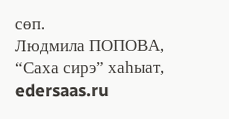сөп.
Людмила ПОПОВА, “Саха сирэ” хаһыат, edersaas.ru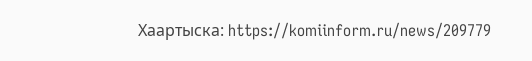Хаартыска: https://komiinform.ru/news/209779